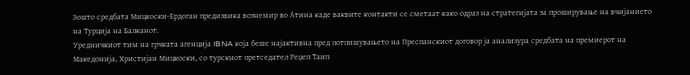Зошто средбата Мицкоски-Ердоган предизвика вознемир во Атина каде ваквите контакти се сметаат како одраз на стратегијата за проширување на вчијанието на Турција на Балканот.
Уредничкиот тим на грчката агенција IBNA која беше најактивна пред потпишувањето на Преспанскиот договор ја анализура средбата на премиерот на Македонија, Христијан Мицкоски, со турскиот претседател Реџеп Таип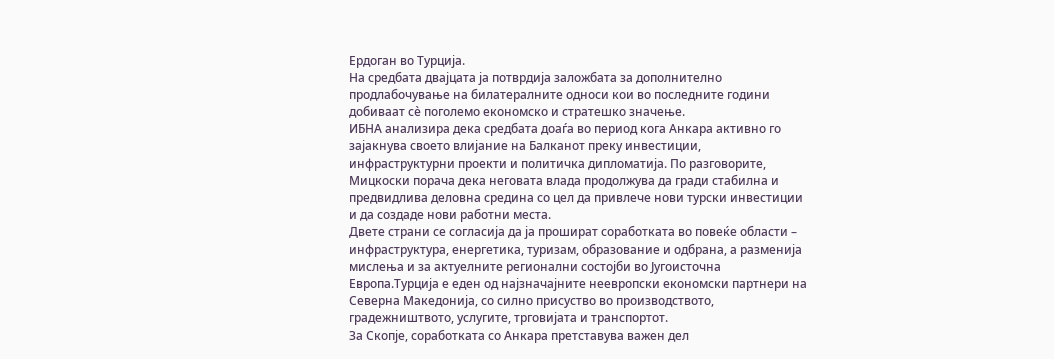Ердоган во Турција.
На средбата двајцата ја потврдија заложбата за дополнително продлабочување на билатералните односи кои во последните години добиваат сè поголемо економско и стратешко значење.
ИБНА анализира дека средбата доаѓа во период кога Анкара активно го зајакнува своето влијание на Балканот преку инвестиции, инфраструктурни проекти и политичка дипломатија. По разговорите, Мицкоски порача дека неговата влада продолжува да гради стабилна и предвидлива деловна средина со цел да привлече нови турски инвестиции и да создаде нови работни места.
Двете страни се согласија да ја прошират соработката во повеќе области – инфраструктура, енергетика, туризам, образование и одбрана, а разменија мислења и за актуелните регионални состојби во Југоисточна Европа.Турција е еден од најзначајните неевропски економски партнери на Северна Македонија, со силно присуство во производството, градежништвото, услугите, трговијата и транспортот.
За Скопје, соработката со Анкара претставува важен дел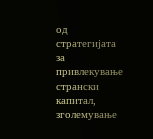од стратегијата за привлекување странски капитал, зголемување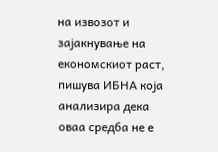на извозот и зајакнување на економскиот раст, пишува ИБНА која анализира дека оваа средба не е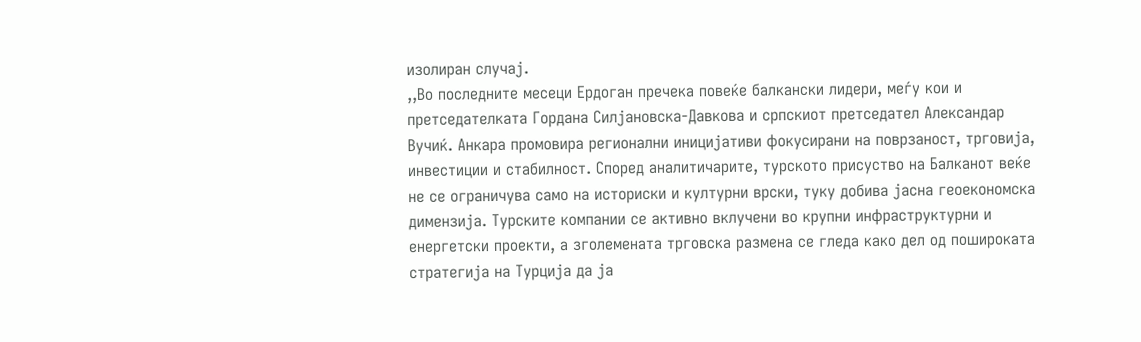изолиран случај.
,,Во последните месеци Ердоган пречека повеќе балкански лидери, меѓу кои и претседателката Гордана Силјановска-Давкова и српскиот претседател Александар Вучиќ. Анкара промовира регионални иницијативи фокусирани на поврзаност, трговија, инвестиции и стабилност. Според аналитичарите, турското присуство на Балканот веќе не се ограничува само на историски и културни врски, туку добива јасна геоекономска димензија. Турските компании се активно вклучени во крупни инфраструктурни и енергетски проекти, а зголемената трговска размена се гледа како дел од пошироката стратегија на Турција да ја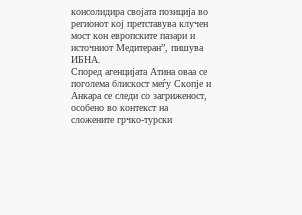консолидира својата позиција во регионот кој претставува клучен мост кон европските пазари и источниот Медитеран”, пишува ИБНА.
Според агенцијата Атина оваа се поголема блискост меѓу Скопје и Анкара се следи со загриженост, особено во контекст на сложените грчко-турски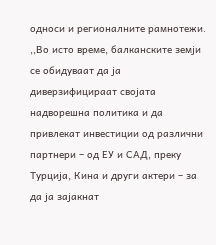односи и регионалните рамнотежи.
,,Во исто време, балканските земји се обидуваат да ја диверзифицираат својата надворешна политика и да привлекат инвестиции од различни партнери – од ЕУ и САД, преку Турција, Кина и други актери – за да ја зајакнат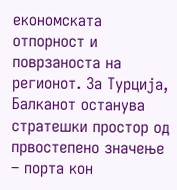економската отпорност и поврзаноста на регионот. За Турција, Балканот останува стратешки простор од првостепено значење – порта кон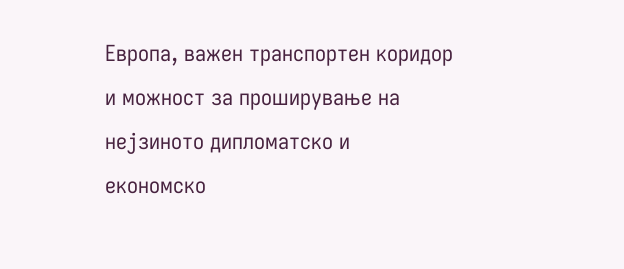Европа, важен транспортен коридор и можност за проширување на нејзиното дипломатско и економско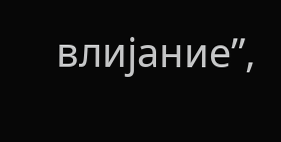влијание”,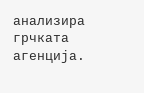анализира грчката агенција.